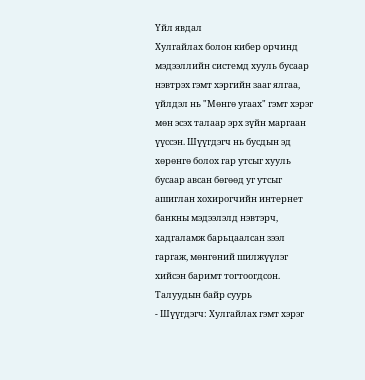Үйл явдал
Хулгайлах болон кибер орчинд мэдээллийн системд хууль бусаар нэвтрэх гэмт хэргийн зааг ялгаа, үйлдэл нь "Мөнгө угаах" гэмт хэрэг мөн эсэх талаар эрх зүйн маргаан үүссэн. Шүүгдэгч нь бусдын эд хөрөнгө болох гар утсыг хууль бусаар авсан бөгөөд уг утсыг ашиглан хохирогчийн интернет банкны мэдээлэлд нэвтэрч, хадгаламж барьцаалсан зээл гаргаж, мөнгөний шилжүүлэг хийсэн баримт тогтоогдсон.
Талуудын байр суурь
- Шүүгдэгч: Хулгайлах гэмт хэрэг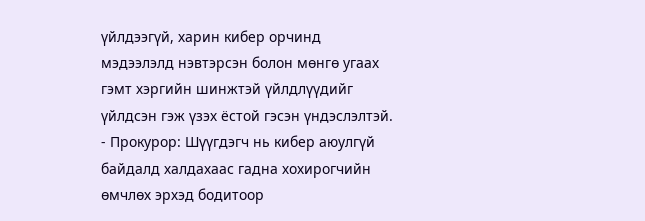үйлдээгүй, харин кибер орчинд мэдээлэлд нэвтэрсэн болон мөнгө угаах гэмт хэргийн шинжтэй үйлдлүүдийг үйлдсэн гэж үзэх ёстой гэсэн үндэслэлтэй.
- Прокурор: Шүүгдэгч нь кибер аюулгүй байдалд халдахаас гадна хохирогчийн өмчлөх эрхэд бодитоор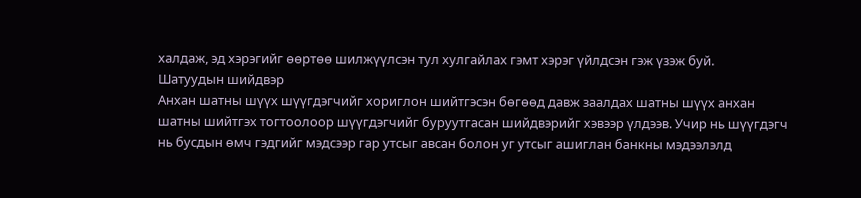халдаж, эд хэрэгийг өөртөө шилжүүлсэн тул хулгайлах гэмт хэрэг үйлдсэн гэж үзэж буй.
Шатуудын шийдвэр
Анхан шатны шүүх шүүгдэгчийг хориглон шийтгэсэн бөгөөд давж заалдах шатны шүүх анхан шатны шийтгэх тогтоолоор шүүгдэгчийг буруутгасан шийдвэрийг хэвээр үлдээв. Учир нь шүүгдэгч нь бусдын өмч гэдгийг мэдсээр гар утсыг авсан болон уг утсыг ашиглан банкны мэдээлэлд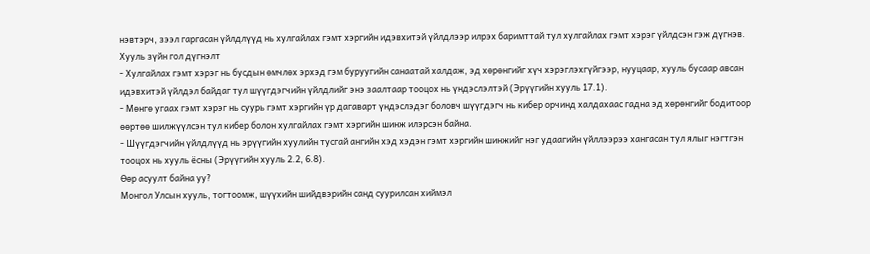нэвтэрч, зээл гаргасан үйлдлүүд нь хулгайлах гэмт хэргийн идэвхитэй үйлдлээр илрэх баримттай тул хулгайлах гэмт хэрэг үйлдсэн гэж дүгнэв.
Хууль зүйн гол дүгнэлт
- Хулгайлах гэмт хэрэг нь бусдын өмчлөх эрхэд гэм буруугийн санаатай халдаж, эд хөрөнгийг хүч хэрэглэхгүйгээр, нууцаар, хууль бусаар авсан идэвхитэй үйлдэл байдаг тул шүүгдэгчийн үйлдлийг энэ заалтаар тооцох нь үндэслэлтэй (Эрүүгийн хууль 17.1).
- Мөнгө угаах гэмт хэрэг нь суурь гэмт хэргийн үр дагаварт үндэслэдэг боловч шүүгдэгч нь кибер орчинд халдахаас гадна эд хөрөнгийг бодитоор өөртөө шилжүүлсэн тул кибер болон хулгайлах гэмт хэргийн шинж илэрсэн байна.
- Шүүгдэгчийн үйлдлүүд нь эрүүгийн хуулийн тусгай ангийн хэд хэдэн гэмт хэргийн шинжийг нэг удаагийн үйллээрээ хангасан тул ялыг нэгтгэн тооцох нь хууль ёсны (Эрүүгийн хууль 2.2, 6.8).
Өөр асуулт байна уу?
Монгол Улсын хууль, тогтоомж, шүүхийн шийдвэрийн санд суурилсан хиймэл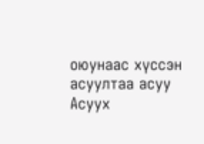оюунаас хүссэн асуултаа асуу
Асуух